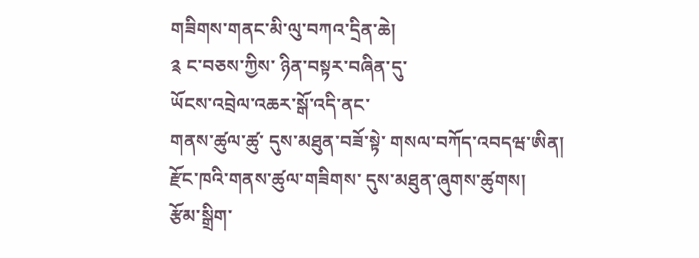གཟིགས་གནང་མི་ལུ་བཀའ་དྲིན་ཆེ།
༉ ང་བཅས་ཀྱིས་ ཉིན་བསྟར་བཞིན་དུ་
ཡོངས་འབྲེལ་འཆར་སྒོ་འདི་ནང་
གནས་ཚུལ་ཚུ་ དུས་མཐུན་བཟོ་སྟེ་ གསལ་བཀོད་འབདཝ་ཨིན།
རྫོང་ཁའི་གནས་ཚུལ་གཟིགས་ དུས་མཐུན་ཞུགས་ཚུགས།
རྩོམ་སྒྲིག་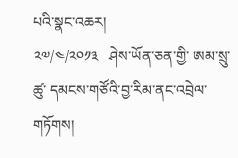པའི་སྣང་འཆར།
༢༧/༤/༢༠༡༣   ཤེས་ཡོན་ཅན་གྱི་ ཨམ་སྲུ་ཚུ་ དམངས་གཙོའི་བྱ་རིམ་ནང་འབྲེལ་གཏོགས།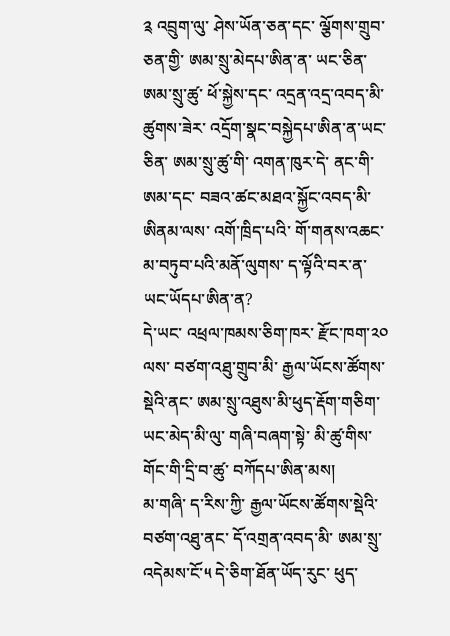༉ འབྲུག་ལུ་ ཤེས་ཡོན་ཅན་དང་ ལྕོགས་གྲུབ་ཅན་གྱི་ ཨམ་སྲུ་མེདཔ་ཨིན་ན་ ཡང་ཅིན་ ཨམ་སྲུ་ཚུ་ ཕོ་སྐྱེས་དང་ འདྲན་འདྲ་འབད་མི་ཚུགས་ཟེར་ འདྲོག་སྣང་བསྐྱེདཔ་ཨིན་ན་ཡང་ཅིན་ ཨམ་སྲུ་ཚུ་གི་ འགན་ཁུར་དེ་ ནང་གི་ཨམ་དང་ བཟའ་ཚང་མཐའ་སྐྱོང་འབད་མི་ཨིནམ་ལས་ འགོ་ཁྲིད་པའི་ གོ་གནས་འཆང་མ་བཏུབ་པའི་མནོ་ལུགས་ ད་ལྟོའི་བར་ན་ཡང་ཡོདཔ་ཨིན་ན?
དེ་ཡང་ འཕྲལ་ཁམས་ཅིག་ཁར་ རྫོང་ཁག་༢༠ ལས་ བཙག་འཐུ་གྲུབ་མི་ རྒྱལ་ཡོངས་ཚོགས་སྡེའི་ནང་ ཨམ་སྲུ་འཐུས་མི་ཕུད་རྡོག་གཅིག་ཡང་མེད་མི་ལུ་ གཞི་བཞག་སྟེ་ མི་ཚུ་གིས་ གོང་གི་དྲི་བ་ཚུ་ བཀོདཔ་ཨིན་མས།
མ་གཞི་ ད་རིས་ཀྱི་ རྒྱལ་ཡོངས་ཚོགས་སྡེའི་ བཙག་འཐུ་ནང་ དོ་འགྲན་འབད་མི་ ཨམ་སྲུ་འདེམས་ངོ་༥ དེ་ཅིག་ཐོན་ཡོད་རུང་ ཕུད་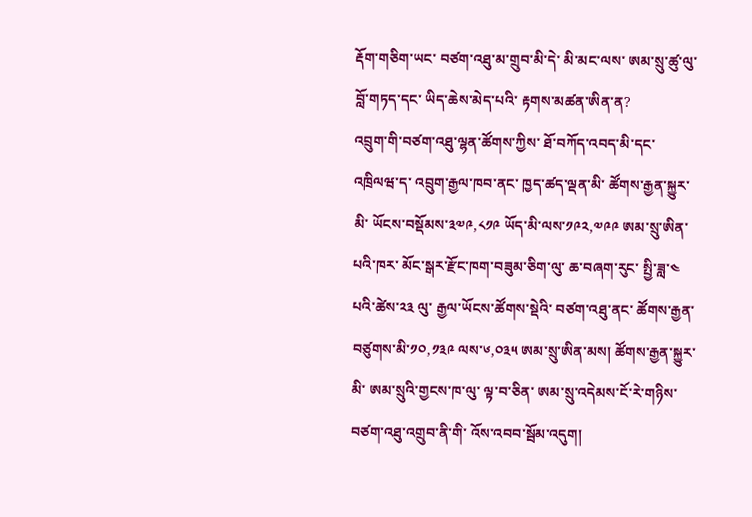རྡོག་གཅིག་ཡང་ བཙག་འཐུ་མ་གྲུབ་མི་དེ་ མི་མང་ལས་ ཨམ་སྲུ་ཚུ་ལུ་ བློ་གཏད་དང་ ཡིད་ཆེས་མེད་པའི་ རྟགས་མཚན་ཨིན་ན?
འབྲུག་གི་བཙག་འཐུ་ལྷན་ཚོགས་ཀྱིས་ ཐོ་བཀོད་འབད་མི་དང་འཁྲིལཝ་ད་ འབྲུག་རྒྱལ་ཁབ་ནང་ ཁྱད་ཚད་ལྡན་མི་ ཚོགས་རྒྱན་སྐྱུར་མི་ ཡོངས་བསྡོམས་༣༧༩,༨༡༩ ཡོད་མི་ལས་༡༩༢,༧༩༩ ཨམ་སྲུ་ཨིན་པའི་ཁར་ མོང་སྒར་རྫོང་ཁག་བཟུམ་ཅིག་ལུ་ ཆ་བཞག་རུང་ སྤྱི་ཟླ་༤ པའི་ཚེས་༢༣ ལུ་ རྒྱལ་ཡོངས་ཚོགས་སྡེའི་ བཙག་འཐུ་ནང་ ཚོགས་རྒྱན་བཙུགས་མི་༡༠,༡༣༩ ལས་༦,༠༣༥ ཨམ་སྲུ་ཨིན་མས། ཚོགས་རྒྱན་སྐྱུར་མི་ ཨམ་སྲུའི་གྱངས་ཁ་ལུ་ ལྟ་བ་ཅིན་ ཨམ་སྲུ་འདེམས་ངོ་རེ་གཉིས་ བཙག་འཐུ་འགྲུབ་ནི་གི་ འོས་འབབ་སྦོམ་འདུག།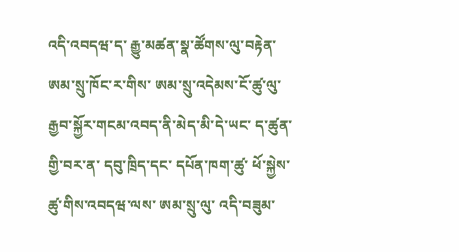འདི་འབདཝ་ད་ རྒྱུ་མཚན་སྣ་ཚོགས་ལུ་བརྟེན་ ཨམ་སྲུ་ཁོང་ར་གིས་ ཨམ་སྲུ་འདེམས་ངོ་ཚུ་ལུ་ རྒྱབ་སྐྱོར་གངམ་འབད་ནི་མེད་མི་དེ་ཡང་ ད་ཚུན་གྱི་བར་ན་ དབུ་ཁྲིད་དང་ དཔོན་ཁག་ཚུ་ ཕོ་སྐྱེས་ཚུ་གིས་འབདཝ་ལས་ ཨམ་སྲུ་ལུ་ འདི་བཟུམ་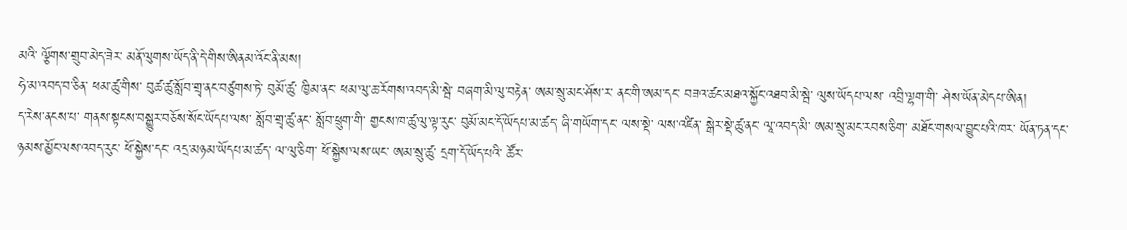མའི་ ལྕོགས་གྲུབ་མེད་ཟེར་ མནོ་ལུགས་ཡོད་ནི་དེ་གིས་ཨིནམ་འོང་ནི་མས།
ཧེ་མ་འབད་བ་ཅིན་ ཕམ་ཚུ་གིས་ བུཚ་ཚུ་སློབ་གྲྭ་ནང་བཙུགས་ཏེ་ བུམོ་ཚུ་ ཁྱིམ་ནང་ ཕམ་ལུ་ཆ་རོགས་འབད་མི་སྦེ་ བཞག་མི་ལུ་བརྟེན་ ཨམ་སྲུ་མང་ཤོས་ར་ ནང་གི་ཨམ་དང་ བཟའ་ཚང་མཐའ་སྐྱོང་འཐབ་མི་སྦེ་ ལུས་ཡོདཔ་ལས་ འབྲི་ལྷག་གི་ ཤེས་ཡོན་མེདཔ་ཨིན།
ད་རེས་ནངས་པ་ གནས་སྟངས་བསྒྱུར་བཅོས་སོང་ཡོདཔ་ལས་ སློབ་གྲྭ་ཚུ་ནང་ སློབ་ཕྲུག་གི་ གྱངས་ཁ་ཚུ་ལུ་ལྟ་རུང་ བུམོ་མང་དོ་ཡོདཔ་མ་ཚད་ ཞི་གཡོག་དང་ ལས་སྡེ་ ལས་འཛིན་ སྒེར་སྡེ་ཚུ་ནང་ ལཱ་འབད་མི་ ཨམ་སྲུ་མང་རབས་ཅིག་ མཐོང་གསལ་བྱུང་པའི་ཁར་ ཡོན་ཏན་དང་ ཉམས་མྱོང་ལས་འབད་རུང་ ཕོ་སྐྱེས་དང་ འདྲ་མཉམ་ཡོདཔ་མ་ཚད་ ལ་ལུ་ཅིག་ ཕོ་སྐྱེས་ལས་ཡང་ ཨམ་སྲུ་ཚུ་ དྲག་དོ་ཡོད་པའི་ ཚོར་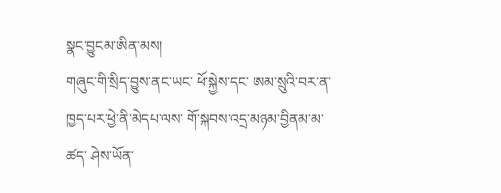སྣང་བྱུངམ་ཨིན་མས།
གཞུང་གི་སྲིད་བྱུས་ནང་ཡང་ ཕོ་སྐྱེས་དང་ ཨམ་སྲུའི་བར་ན་ ཁྱད་པར་ཕྱེ་ནི་མེདཔ་ལས་ གོ་སྐབས་འདྲ་མཉམ་བྱིནམ་མ་ཚད་ ཤེས་ཡོན་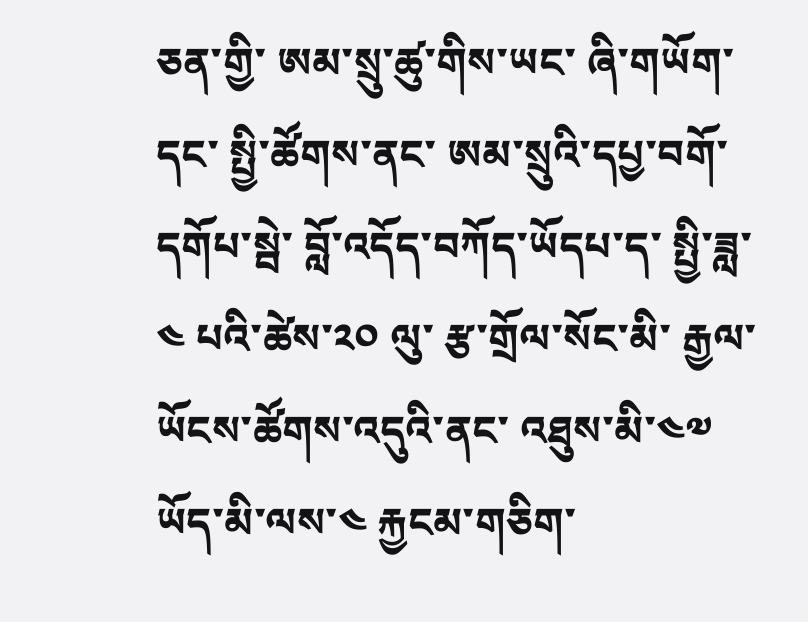ཅན་གྱི་ ཨམ་སྲུ་ཚུ་གིས་ཡང་ ཞི་གཡོག་དང་ སྤྱི་ཚོགས་ནང་ ཨམ་སྲུའི་དཔྱ་བགོ་དགོཔ་སྦེ་ བློ་འདོད་བཀོད་ཡོདཔ་ད་ སྤྱི་ཟླ་༤ པའི་ཚེས་༢༠ ལུ་ རྩ་གྲོལ་སོང་མི་ རྒྱལ་ཡོངས་ཚོགས་འདུའི་ནང་ འཐུས་མི་༤༧ ཡོད་མི་ལས་༤ རྐྱངམ་གཅིག་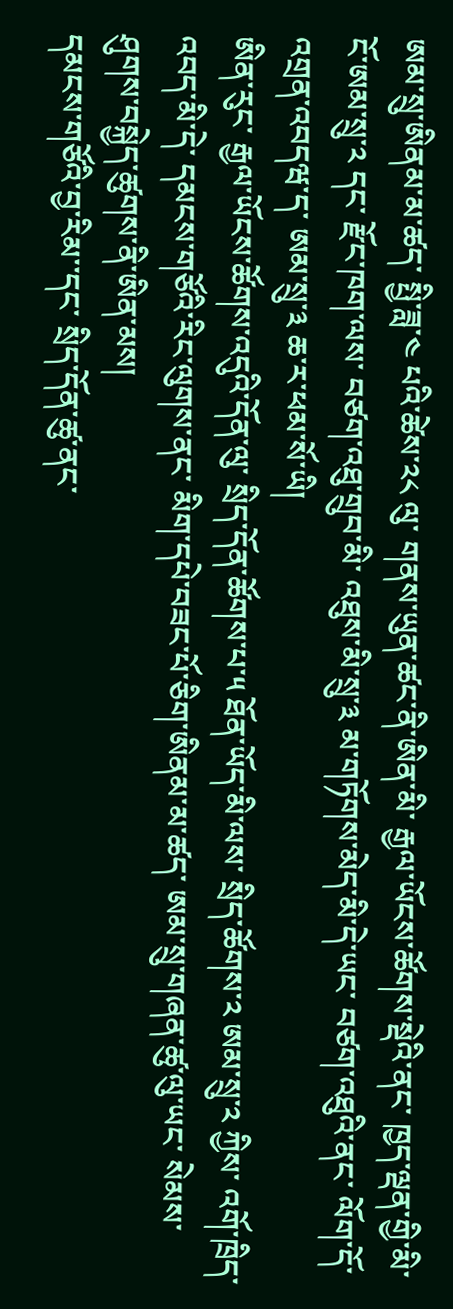ཨམ་སྲུ་ཨིནམ་མ་ཚད་ སྤྱི་ཟླ་༤ པའི་ཚེས་༢༨ ལུ་ གནས་ཡུན་ཚང་ནི་ཨིན་མི་ རྒྱལ་ཡོངས་ཚོགས་སྡེའི་ནང་ ཁྱད་ལྡན་གྱི་མི་ངོ་ཨམ་སྲུ་༢ དང་ རྫོང་ཁག་ལས་ བཙག་འཐུ་གྲུབ་མི་ འཐུས་མི་སྲུ་༣ མ་གཏོགས་མེད་མི་དེ་ཡང་ བཙག་འཐུའི་ནང་ ལོག་དོ་འགྲན་འབདཝ་ད་ ཨམ་སྲུ་༣ ཆ་ར་ཕམ་སོ་ཡི།
ཨིན་རུང་ རྒྱལ་ཡོངས་ཚོགས་འདུའི་དོན་ལུ་ སྲིད་དོན་ཚོགས་པ་༥ ཐོན་ཡོད་མི་ལས་ སྲིད་ཚོགས་༢ ཨམ་སྲུ་༢ ཀྱིས་ འགོ་ཁྲིད་འབད་མི་དེ་ དམངས་གཙོའི་རིང་ལུགས་ནང་ མིག་དཔེ་བཟང་པོ་ཅིག་ཨིནམ་མ་ཚད་ ཨམ་སྲུ་གཞན་ཚུ་ལུ་ཡང་ སེམས་ཤུགས་བསྐྱེད་ཚུགས་ནི་ཨིན་མས།
དམངས་གཙོའི་བྱ་རིམ་་དང་ སྲིད་དོན་ཚུ་ནང་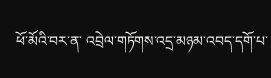ཕོ་མོའི་བར་ན་ འབྲེལ་གཏོགས་འདྲ་མཉམ་འབད་དགོ་པ་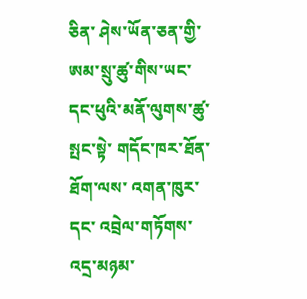ཅིན་ ཤེས་ཡོན་ཅན་གྱི་ ཨམ་སྲུ་ཚུ་གིས་ཡང་ དང་ཕུའི་མནོ་ལུགས་ཚུ་སྤང་སྟེ་ གདོང་ཁར་ཐོན་ཐོག་ལས་ འགན་ཁུར་དང་ འབྲེལ་གཏོགས་འདྲ་མཉམ་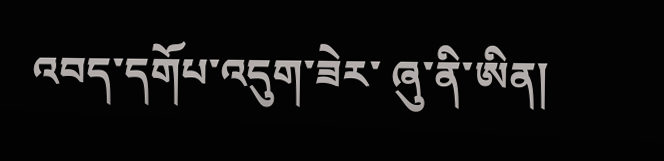འབད་དགོཔ་འདུག་ཟེར་ ཞུ་ནི་ཨིན།